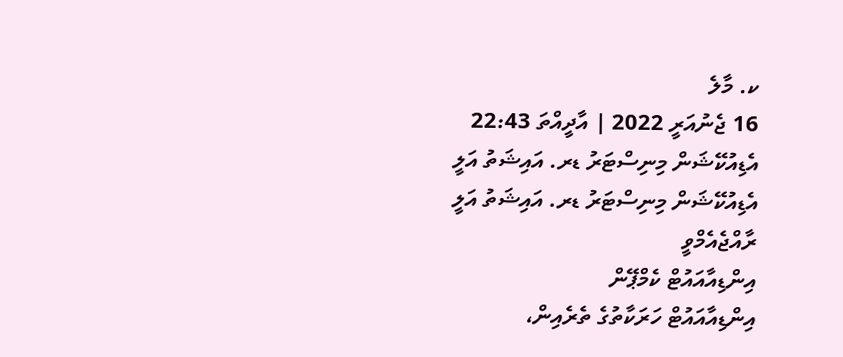ކ. މާލެ
16 ޖެނުއަރީ 2022 | އާދީއްތަ 22:43
އެޑިއުކޭޝަން މިނިސްޓަރު ޑރ. އައިޝަތު އަލީ
އެޑިއުކޭޝަން މިނިސްޓަރު ޑރ. އައިޝަތު އަލީ
ރާއްޖެއެމްވީ
އިންޑިއާއައުޓް ކެމްޕޭން
އިންޑިއާއައުޓް ހަރަކާތުގެ ތެރެއިން،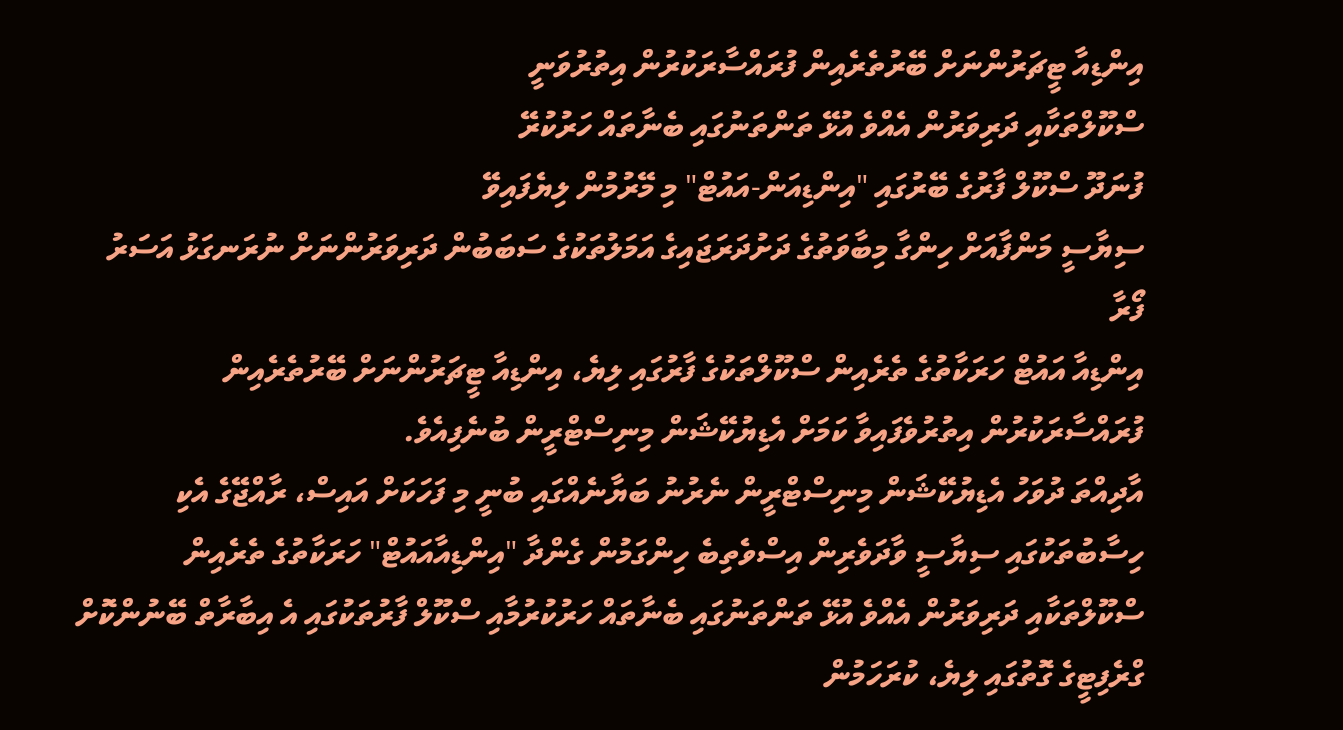އިންޑިއާ ޓީޗަރުންނަށް ބޭރުތެރެއިން ފުރައްސާރަކުރުން އިތުރުވަނީ
ސްކޫލްތަކާއި ދަރިވަރުން އެއްވެ އުޅޭ ތަންތަނުގައި ބެނާތައް ހަރުކުރޭ
ފުނަދޫ ސްކޫލް ފާރުގެ ބޭރުގައި "އިންޑިއަން-އައުޓް" މި މޭރުމުން ލިޔެފައިވޭ
ސިޔާސީ މަންފާއަށް ހިންގާ މިބާވަތުގެ ދަށުދަރަޖައިގެ އަމަލުތަކުގެ ސަބަބުން ދަރިވަރުންނަށް ނުރަނގަޅު އަސަރު ފޯރާ
އިންޑިއާ އައުޓް ހަރަކާތުގެ ތެރެއިން ސްކޫލްތަކުގެ ފާރުގައި ލިޔެ، އިންޑިއާ ޓީޗަރުންނަށް ބޭރުތެރެއިން ފުރައްސާރަކުރުން އިތުރުވެފައިވާ ކަމަށް އެޑިޔުކޭޝަން މިނިސްޓްރީން ބުނެފިއެވެ.
އާދިއްތަ ދުވަހު އެޑިޔުކޭޝަން މިނިސްޓްރީން ނެރުނު ބަޔާނެއްގައި ބުނީ މި ފަހަކަށް އައިސް، ރާއްޖޭގެ އެކި ހިސާބުތަކުގައި ސިޔާސީ ވާދަވެރިން އިސްވެތިބެ ހިންގަމުން ގެންދާ "އިންޑިއާއައުޓް" ހަރަކާތުގެ ތެރެއިން ސްކޫލްތަކާއި ދަރިވަރުން އެއްވެ އުޅޭ ތަންތަނުގައި ބެނާތައް ހަރުކުރުމާއި ސްކޫލް ފާރުތަކުގައި އެ އިބާރާތް ބޭނުންކޮށް ގްރެފިޓީގެ ގޮތުގައި ލިޔެ، ކުރަހަމުން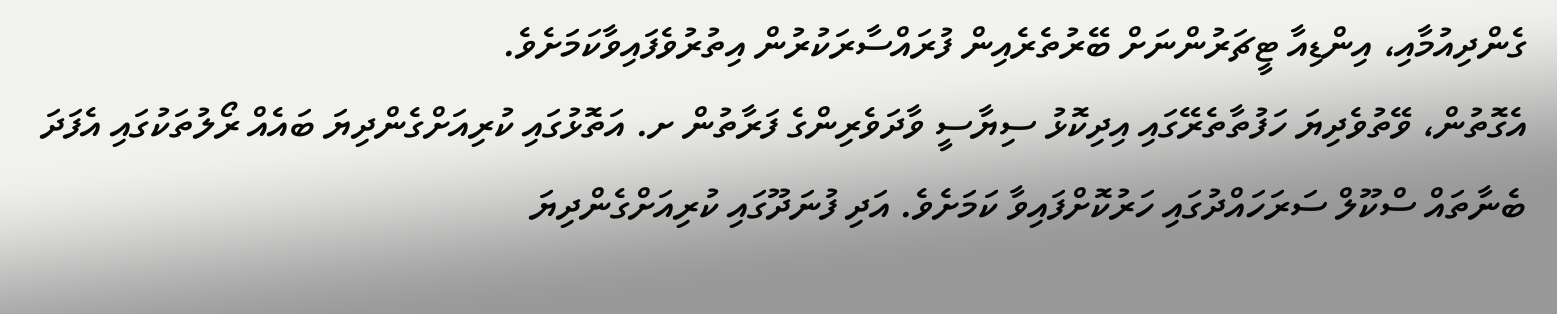ގެންދިއުމާއި، އިންޑިއާ ޓީޗަރުންނަށް ބޭރުތެރެއިން ފުރައްސާރަކުރުން އިތުރުވެފައިވާކަމަށެވެ.
އެގޮތުން، ވޭތުވެދިޔަ ހަފުތާތެރޭގައި އިދިކޮޅު ސިޔާސީ ވާދަވެރިންގެ ފަރާތުން ށ. އަތޮޅުގައި ކުރިއަށްގެންދިޔަ ބައެއް ރޯލުތަކުގައި އެފަދަ ބެނާތައް ސްކޫލް ސަރަހައްދުގައި ހަރުކޮށްފައިވާ ކަމަށެވެ. އަދި ފުނަދޫގައި ކުރިއަށްގެންދިޔަ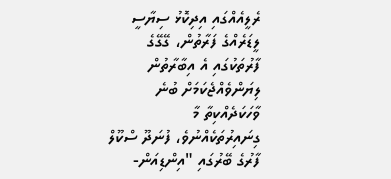ރެލީއެއްގައި އިދިކޮޅު ސިޔާސީ ލީޑަރެއްގެ ފަރާތުން، ގޭގޭގެ ފާރުތަކުގައި އެ އިބާރާތުން ލިޔަންވެއްޖެކަމަށް ބުނެ ވާހަކަދެއްކިތާ މާ ގިނައިރުތަކެއްނުވެ، ފުނަދޫ ސްކޫލް ފާރުގެ ބޭރުގައި "އިންޑިއަން-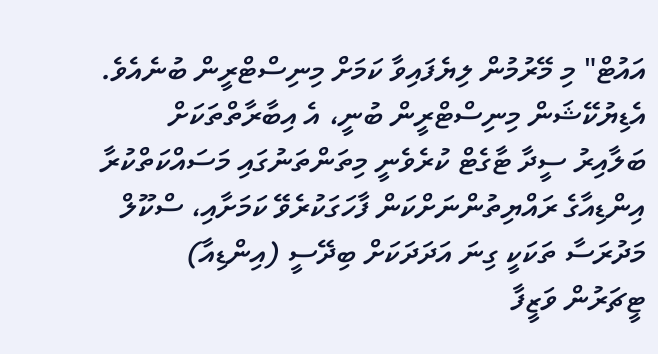އައުޓް" މި މޭރުމުން ލިޔެފައިވާ ކަމަށް މިނިސްޓްރީން ބުނެއެވެ.
އެޑިޔުކޭޝަން މިނިސްޓްރީން ބުނީ، އެ އިބާރާތްތަކަށް ބަލާއިރު ސީދާ ޓާގެޓް ކުރެވެނީ މިތަންތަނުގައި މަސައްކަތްކުރާ އިންޑިއާގެ ރައްޔިތުންނަށްކަން ފާހަގަކުރެވޭ ކަމަށާއި، ސްކޫލް މަދުރަސާ ތަކަކީ ގިނަ އަދަދަކަށް ބިދޭސީ (އިންޑިއާ) ޓީޗަރުން ވަޒީފާ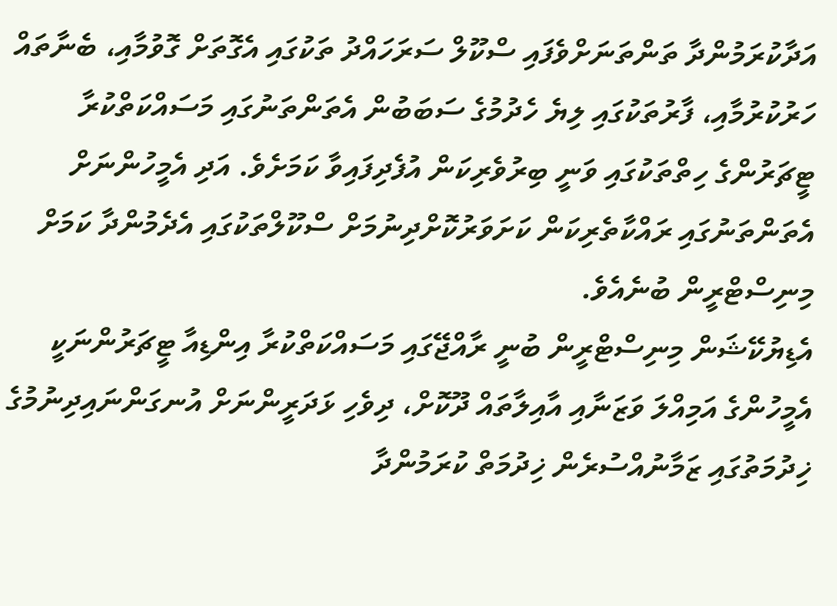އަދާކުރަމުންދާ ތަންތަނަށްވެފައި ސްކޫލް ސަރަހައްދު ތަކުގައި އެގޮތަށް ގޮވުމާއި، ބެނާތައް ހަރުކުރުމާއި، ފާރުތަކުގައި ލިޔެ ހެދުމުގެ ސަބަބުން އެތަންތަނުގައި މަސައްކަތްކުރާ ޓީޗަރުންގެ ހިތްތަކުގައި ވަނީ ބިރުވެރިކަން އުފެދިފައިވާ ކަމަށެވެ. އަދި އެމީހުންނަށް އެތަންތަނުގައި ރައްކާތެރިކަން ކަށަވަރުކޮށްދިނުމަށް ސްކޫލްތަކުގައި އެދެމުންދާ ކަމަށް މިނިސްޓްރީން ބުނެއެވެ.
އެޑިޔުކޭޝަން މިނިސްޓްރީން ބުނީ ރާއްޖޭގައި މަސައްކަތްކުރާ އިންޑިއާ ޓީޗަރުންނަކީ އެމީހުންގެ އަމިއްލަ ވަޒަނާއި އާއިލާތައް ދޫކޮށް، ދިވެހި ޅަދަރީންނަށް އުނގަންނައިދިނުމުގެ ޚިދުމަތުގައި ޒަމާނުއްސުރެން ޚިދުމަތް ކުރަމުންދާ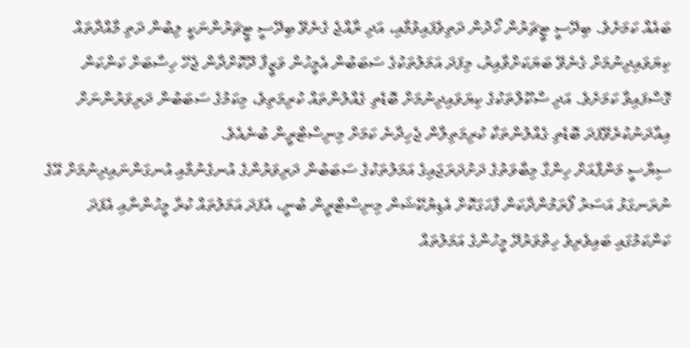ބައެއް ކަމަށެވެ. ބިދޭސީ ޓީޗަރުން ހޯދުން ދަތިވެފައިވުމާއި، އަދި ރާއްޖެ ގެނެވޭ ބިދޭސީ ޓީޗަރުންނަކީ ލިބުން ދަތި މާއްދާތައް ކިޔަވައިދިނުމަށް ގެނެވޭ ބަޔަކަށްވާއިރު، މިފަދަ އަމަލުތަކުގެ ސަބަބުން އެމީހުން ވަޒީފާ ދޫކޮށްދާން ޖެހޭ ހިސާބަށް ކަންކަން ގޮސްފައިވާ ކަމަށެވެ. އަދި ސްކޫލްތަކުގެ ކިޔަވައިދިނުމަށް ބޮޑެތި ގެއްލުންތައް ކުރިމަތިވެ، މިކަމުގެ ސަބަބުން ދަރިވަރުންނަށް އިއާދަނުކުރެވޭފަދަ ބޮޑެތި ގެއްލުންތަކާ ކުރިމަތިލާން ޖެހިދާނެ ކަމަށް މިނިސްޓްރީން ބުނެއެވެ.
ސިޔާސީ މަންފާއަށް ހިންގާ މިބާވަތުގެ ދަށުދަރަޖައިގެ އަމަލުތަކުގެ ސަބަބުން ދަރިވަރުންގެ އުނގެނުމާއި އުނގަންނައިދިނުމަށް އޭގެ ނުރަނގަޅު އަސަރު ފޯރަމުންދާކަން ފާހަގަކޮށް އެޑިޔުކޭޝަން މިނިސްޓްރީން ބުނީ، އެފަދަ އަމަލުތައް ކުރާ މީހުންނާއި އެފަދަ ކަންކަމުގައި ބައިވެރިވެ ހިތްވަރުދޭ މީހުންގެ އަމަލުތައް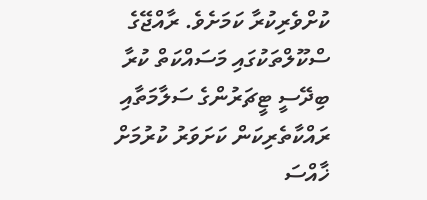ކުށްވެރިކުރާ ކަމަށެވެ. ރާއްޖޭގެ ސްކޫލްތަކުގައި މަސައްކަތް ކުރާ ބިދޭސީ ޓީޗަރުންގެ ސަލާމަތާއި ރައްކާތެރިކަން ކަށަވަރު ކުރުމަށް ޚާއްސަ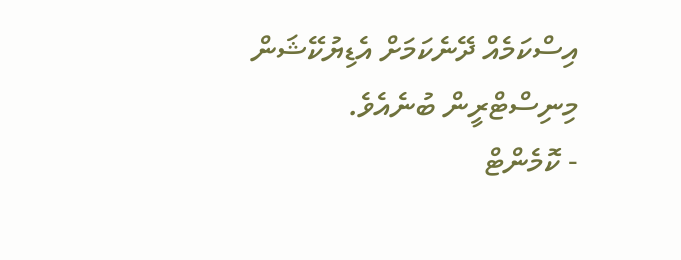އިސްކަމެއް ދޭނެކަމަށް އެޑިޔުކޭޝަން މިނިސްޓްރީން ބުނެއެވެ.
- ކޮމެންޓް